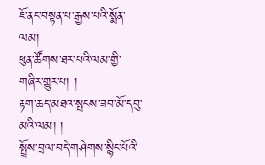ཇོ་ནང་བསྟན་པ་རྒྱས་པའི་སྨོན་ལམ།
ཕུན་ཚོགས་ཐར་པའི་ལམ་གྱི་གཞིར་གྱུར་པ། །
རྟག་ཆད་མཐའ་སྤངས་ཟབ་མོ་དབུ་མའི་ལམ། །
སྤྲོས་བྲལ་བདེ་གཤེགས་སྙིང་པོའི་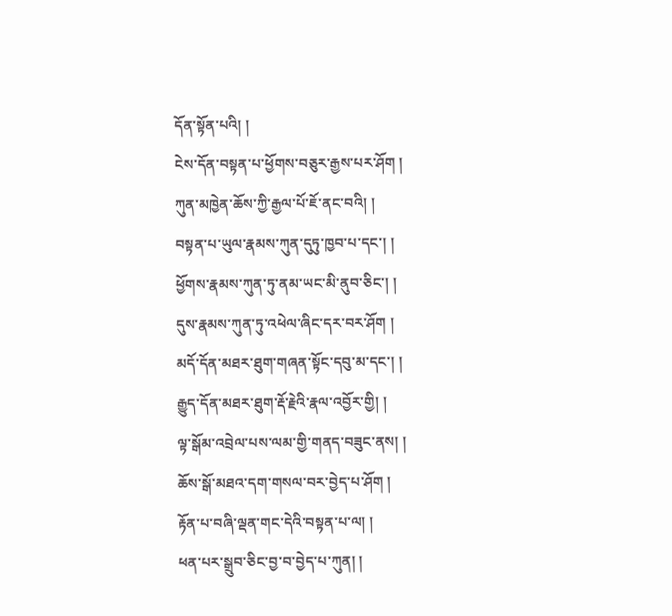དོན་སྟོན་པའི། །
ངེས་དོན་བསྟན་པ་ཕྱོགས་བཅུར་རྒྱས་པར་ཤོག །
ཀུན་མཁྱེན་ཆོས་ཀྱི་རྒྱལ་པོ་ཇོ་ནང་བའི། །
བསྟན་པ་ཡུལ་རྣམས་ཀུན་དུཏུ་ཁྱབ་པ་དང་། །
ཕྱོགས་རྣམས་ཀུན་ཏུ་ནམ་ཡང་མི་ནུབ་ཅིང་། །
དུས་རྣམས་ཀུན་ཏུ་འཕེལ་ཞིང་དར་བར་ཤོག །
མདོ་དོན་མཐར་ཐུག་གཞན་སྟོང་དབུ་མ་དང་། །
རྒྱུད་དོན་མཐར་ཐུག་རྡོ་རྗེའི་རྣལ་འབྱོར་གྱི། །
ལྟ་སྒོམ་འབྲེལ་པས་ལམ་གྱི་གནད་བཟུང་ནས། །
ཆོས་སྒོ་མཐའ་དག་གསལ་བར་བྱེད་པ་ཤོག །
རྟོན་པ་བཞི་ལྡན་གང་དེའི་བསྟན་པ་ལ། །
ཕན་པར་སྒྲུབ་ཅིང་བྱ་བ་བྱེད་པ་ཀུན། །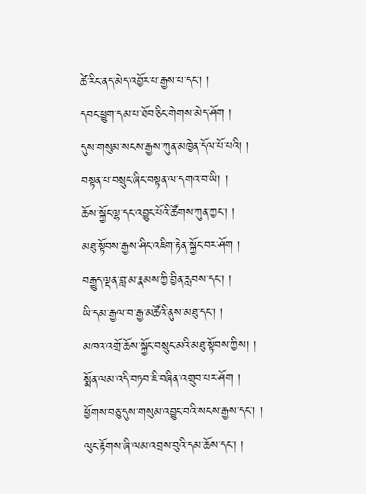ཚེ་རིང་ནད་མེད་འབྱོར་པ་རྒྱས་པ་དང་། །
དབང་ཕྱུག་དམ་པ་ཐོབ་ཅིང་གེགས་མེད་ཤོག །
དུས་གསུམ་སངས་རྒྱས་ཀུན་མཁྱེན་དོལ་པོ་པའི། །
བསྟན་པ་བསྲུང་ཞིང་བསྟན་ལ་དགའ་བ་ཡི། །
ཆོས་སྐྱོང་ལྷ་དང་འབྱུང་པོའི་ཚོགས་ཀུན་ཀྱང་། །
མཐུ་སྟོབས་རྒྱས་ཤིང་འཇིག་རྟེན་སྐྱོང་བར་ཤོག །
བརྒྱུད་ལྡན་བླ་མ་རྣམས་ཀྱི་བྱིན་རླབས་དང་། །
ཡི་དམ་རྒྱལ་བ་རྒྱ་མཚོའི་ནུས་མཐུ་དང་། །
མཁའ་འགྲོ་ཆོས་སྐྱོང་བསྲུང་མའི་མཐུ་སྟོབས་ཀྱིས། །
སྨོན་ལམ་འདི་བཏབ་ཇི་བཞིན་འགྲུབ་པར་ཤོག །
ཕྱོགས་བཅུ་དུས་གསུམ་འབྱུང་བའི་སངས་རྒྱས་དང་། །
ལུང་རྟོགས་ཞི་ལམ་འབྲས་བུའི་དམ་ཆོས་དང་། །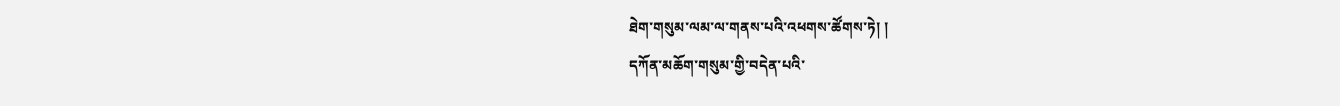ཐེག་གསུམ་ལམ་ལ་གནས་པའི་འཕགས་ཚོགས་ཏེ། །
དཀོན་མཆོག་གསུམ་གྱི་བདེན་པའི་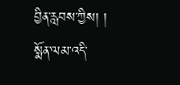བྱིན་རླབས་ཀྱིས། །
སྨོན་ལམ་འདི་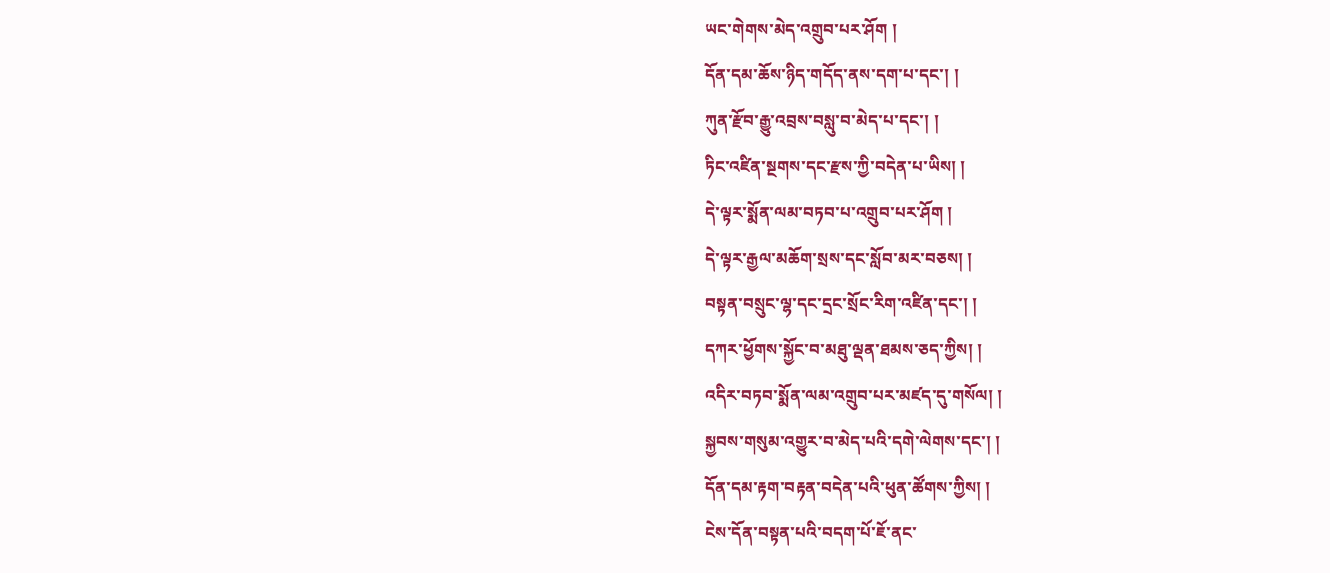ཡང་གེགས་མེད་འགྲུབ་པར་ཤོག །
དོན་དམ་ཆོས་ཉིད་གདོད་ནས་དག་པ་དང་། །
ཀུན་རྫོབ་རྒྱུ་འབྲས་བསླུ་བ་མེད་པ་དང་། །
ཏིང་འཛིན་སྔགས་དང་རྫས་ཀྱི་བདེན་པ་ཡིས། །
དེ་ལྟར་སྨོན་ལམ་བཏབ་པ་འགྲུབ་པར་ཤོག །
དེ་ལྟར་རྒྱལ་མཆོག་སྲས་དང་སློབ་མར་བཅས། །
བསྟན་བསྲུང་ལྷ་དང་དྲང་སྲོང་རིག་འཛིན་དང་། །
དཀར་ཕྱོགས་སྐྱོང་བ་མཐུ་ལྡན་ཐམས་ཅད་ཀྱིས། །
འདིར་བཏབ་སྨོན་ལམ་འགྲུབ་པར་མཛད་དུ་གསོལ། །
སྐྱབས་གསུམ་འགྱུར་བ་མེད་པའི་དགེ་ལེགས་དང་། །
དོན་དམ་རྟག་བརྟན་བདེན་པའི་ཕུན་ཚོགས་ཀྱིས། །
ངེས་དོན་བསྟན་པའི་བདག་པོ་ཇོ་ནང་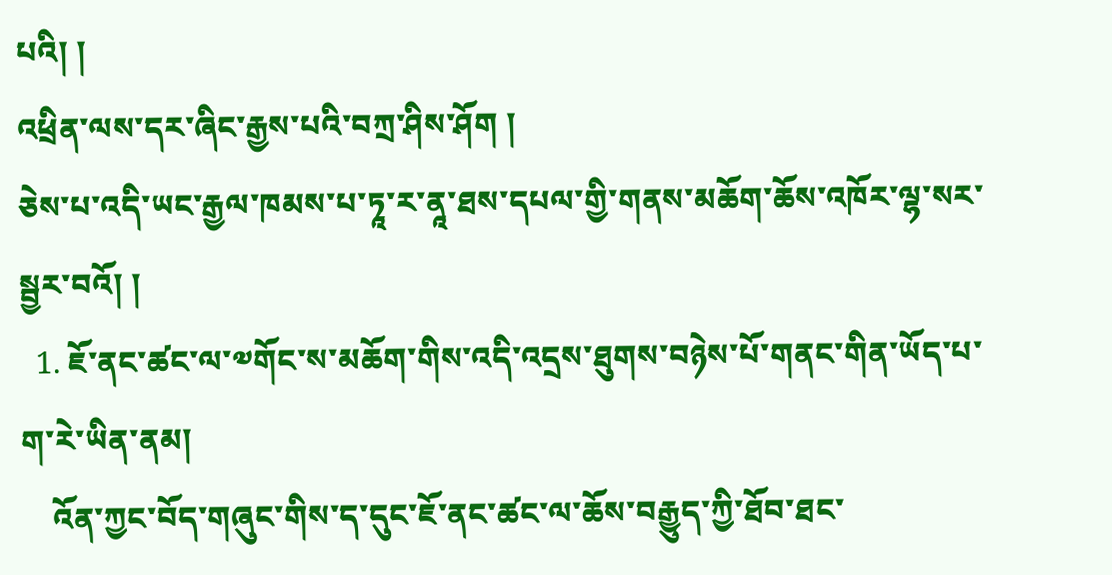པའི། །
འཕྲིན་ལས་དར་ཞིང་རྒྱས་པའི་བཀྲ་ཤིས་ཤོག །
ཅེས་པ་འདི་ཡང་རྒྱལ་ཁམས་པ་ཏཱ་ར་ནཱ་ཐས་དཔལ་གྱི་གནས་མཆོག་ཆོས་འཁོར་ལྷ་སར་སྦྱར་བའོ། །
  1. ཇོ་ནང་ཚང་ལ་༧གོང་ས་མཆོག་གིས་འདི་འདྲས་ཐུགས་བཉེས་པོ་གནང་གིན་ཡོད་པ་ག་རེ་ཡིན་ནམ།
    འོན་ཀྱང་བོད་གཞུང་གིས་ད་དུང་ཇོ་ནང་ཚང་ལ་ཆོས་བརྒྱུད་ཀྱི་ཐོབ་ཐང་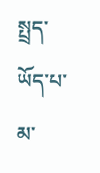སྤྲད་ཡོད་པ་མ་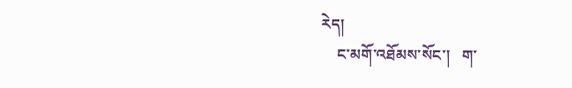རེད།
    ང་མགོ་འཐོམས་སོང་།   ག་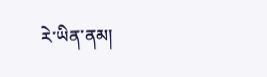རེ་ཡིན་ནམ།